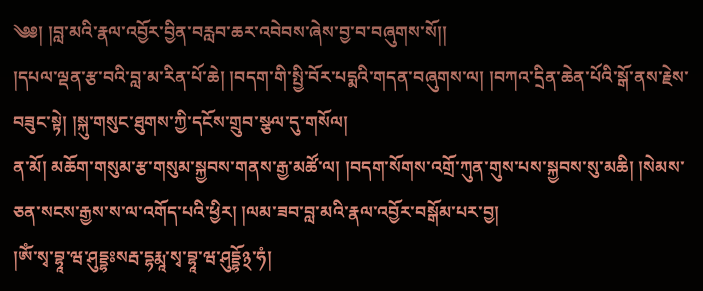༄༅། །བླ་མའི་རྣལ་འབྱོར་བྱིན་བརླབ་ཆར་འབེབས་ཞེས་བྱ་བ་བཞུགས་སོ།།
།དཔལ་ལྡན་རྩ་བའི་བླ་མ་རིན་པོ་ཆེ། །བདག་གི་སྤྱི་བོར་པདྨའི་གདན་བཞུགས་ལ། །བཀའ་དྲིན་ཆེན་པོའི་སྒོ་ནས་རྗེས་བཟུང་སྟེ། །སྐུ་གསུང་ཐུགས་ཀྱི་དངོས་གྲུབ་སྩལ་དུ་གསོལ།
ན་མོ། མཆོག་གསུམ་རྩ་གསུམ་སྐྱབས་གནས་རྒྱ་མཚོ་ལ། །བདག་སོགས་འགྲོ་ཀུན་གུས་པས་སྐྱབས་སུ་མཆི། །སེམས་ཅན་སངས་རྒྱས་ས་ལ་འགོད་པའི་ཕྱིར། །ལམ་ཟབ་བླ་མའི་རྣལ་འབྱོར་བསྒོམ་པར་བྱ།
།ༀ་སྭ་བྷཱ་ཝ་ཤུདྡྷཿསརྦ་དྷརྨཱ་སྭ་བྷཱ་ཝ་ཤུདྡྷོ྅་ཧཾ།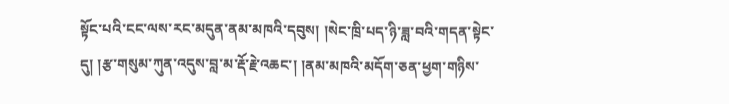སྟོང་པའི་ངང་ལས་རང་མདུན་ནམ་མཁའི་དབུས། །སེང་ཁྲི་པད་ཉི་ཟླ་བའི་གདན་སྟེང་དུ། །རྩ་གསུམ་ཀུན་འདུས་བླ་མ་རྡོ་རྗེ་འཆང་། །ནམ་མཁའི་མདོག་ཅན་ཕྱག་གཉིས་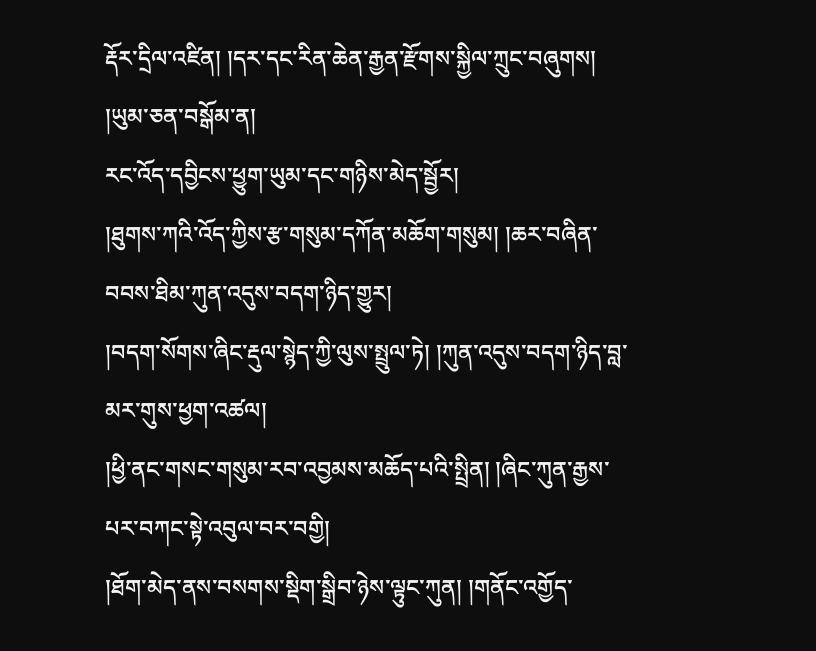རྡོར་དྲིལ་འཛིན། །དར་དང་རིན་ཆེན་རྒྱན་རྫོགས་སྐྱིལ་ཀྲུང་བཞུགས།
།ཡུམ་ཅན་བསྒོམ་ན།
རང་འོད་དབྱིངས་ཕྱུག་ཡུམ་དང་གཉིས་མེད་སྦྱོར།
།ཐུགས་ཀའི་འོད་ཀྱིས་རྩ་གསུམ་དཀོན་མཆོག་གསུམ། །ཆར་བཞིན་བབས་ཐིམ་ཀུན་འདུས་བདག་ཉིད་གྱུར།
།བདག་སོགས་ཞིང་རྡུལ་སྙེད་ཀྱི་ལུས་སྤྲུལ་ཏེ། །ཀུན་འདུས་བདག་ཉིད་བླ་མར་གུས་ཕྱག་འཚལ།
།ཕྱི་ནང་གསང་གསུམ་རབ་འབྱམས་མཆོད་པའི་སྤྲིན། །ཞིང་ཀུན་རྒྱས་པར་བཀང་སྟེ་འབུལ་བར་བགྱི།
།ཐོག་མེད་ནས་བསགས་སྡིག་སྒྲིབ་ཉེས་ལྟུང་ཀུན། །གནོང་འགྱོད་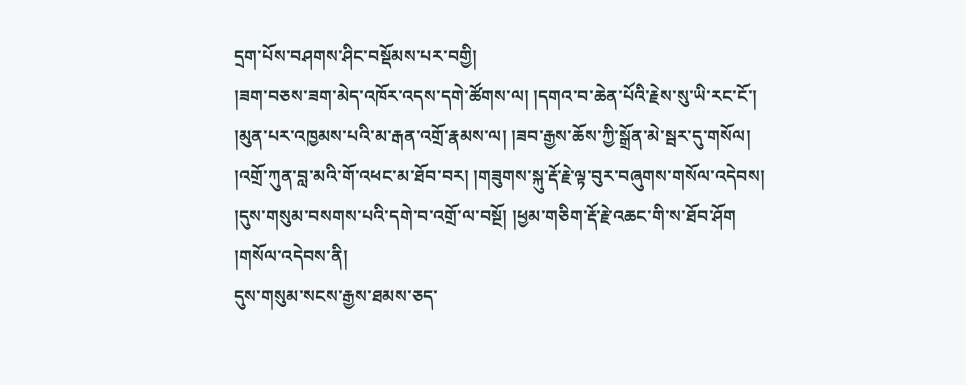དྲག་པོས་བཤགས་ཤིང་བསྡོམས་པར་བགྱི།
།ཟག་བཅས་ཟག་མེད་འཁོར་འདས་དགེ་ཚོགས་ལ། །དགའ་བ་ཆེན་པོའི་རྗེས་སུ་ཡི་རང་ངོ་།
།མུན་པར་འཁྱམས་པའི་མ་རྒན་འགྲོ་རྣམས་ལ། །ཟབ་རྒྱས་ཆོས་ཀྱི་སྒྲོན་མེ་སྦར་དུ་གསོལ།
།འགྲོ་ཀུན་བླ་མའི་གོ་འཕང་མ་ཐོབ་བར། །གཟུགས་སྐུ་རྡོ་རྗེ་ལྟ་བུར་བཞུགས་གསོལ་འདེབས།
།དུས་གསུམ་བསགས་པའི་དགེ་བ་འགྲོ་ལ་བསྔོ། །ཕྱམ་གཅིག་རྡོ་རྗེ་འཆང་གི་ས་ཐོབ་ཤོག
།གསོལ་འདེབས་ནི།
དུས་གསུམ་སངས་རྒྱས་ཐམས་ཅད་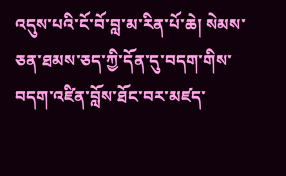འདུས་པའི་ངོ་བོ་བླ་མ་རིན་པོ་ཆེ། སེམས་ཅན་ཐམས་ཅད་ཀྱི་དོན་དུ་བདག་གིས་བདག་འཛིན་བློས་ཐོང་བར་མཛད་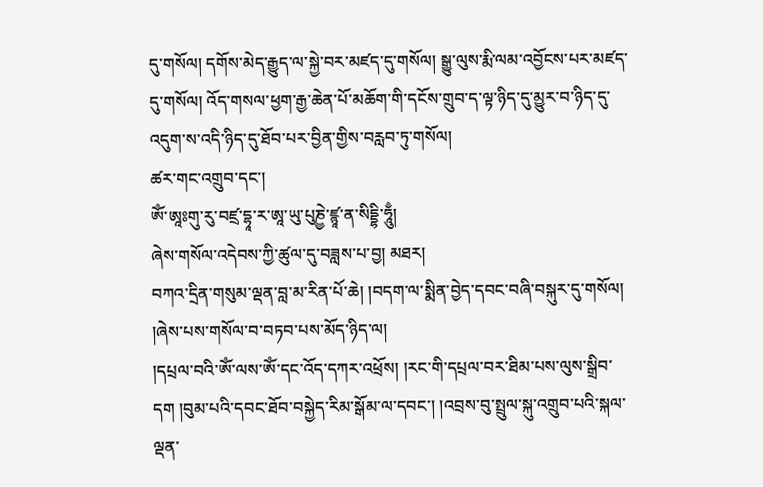དུ་གསོལ། དགོས་མེད་རྒྱུད་ལ་སྐྱེ་བར་མཛད་དུ་གསོལ། སྒྱུ་ལུས་རྨི་ལམ་འབྱོངས་པར་མཛད་དུ་གསོལ། འོད་གསལ་ཕྱག་རྒྱ་ཆེན་པོ་མཆོག་གི་དངོས་གྲུབ་ད་ལྟ་ཉིད་དུ་མྱུར་བ་ཉིད་དུ་འདུག་ས་འདི་ཉིད་དུ་ཐོབ་པར་བྱིན་གྱིས་བརླབ་ཏུ་གསོལ།
ཚར་གང་འགྲུབ་དང་།
ༀ་ཨཱཿགུ་རུ་བཛྲ་དྷཱ་ར་ཨཱ་ཡུ་པུཎྱེ་ཛྙཱ་ན་སིདྡྷི་ཧཱུྃ།
ཞེས་གསོལ་འདེབས་ཀྱི་ཚུལ་དུ་བཟླས་པ་བྱ། མཐར།
བཀའ་དྲིན་གསུམ་ལྡན་བླ་མ་རིན་པོ་ཆེ། །བདག་ལ་སྨིན་བྱེད་དབང་བཞི་བསྐུར་དུ་གསོལ།
།ཞེས་པས་གསོལ་བ་བཏབ་པས་མོད་ཉིད་ལ།
།དཔྲལ་བའི་ༀ་ལས་ༀ་དང་འོད་དཀར་འཕྲོས། །རང་གི་དཔྲལ་བར་ཐིམ་པས་ལུས་སྒྲིབ་དག །བུམ་པའི་དབང་ཐོབ་བསྐྱེད་རིམ་སྒོམ་ལ་དབང་། །འབྲས་བུ་སྤྲུལ་སྐུ་འགྲུབ་པའི་སྐལ་ལྡན་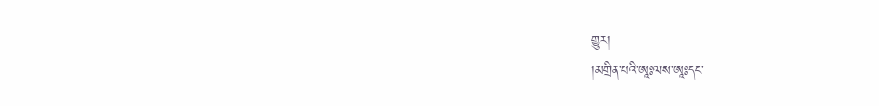གྱུར།
།མགྲིན་པའི་ཨཱཿལས་ཨཱཿདང་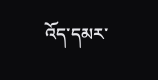འོད་དམར་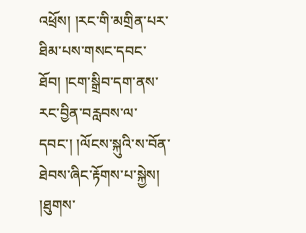འཕྲོས། །རང་གི་མགྲིན་པར་ཐིམ་པས་གསང་དབང་ཐོབ། །ངག་སྒྲིབ་དག་ནས་རང་བྱིན་བརླབས་ལ་དབང་། །ལོངས་སྐུའི་ས་བོན་ཐེབས་ཞིང་རྟོགས་པ་སྐྱེས།
།ཐུགས་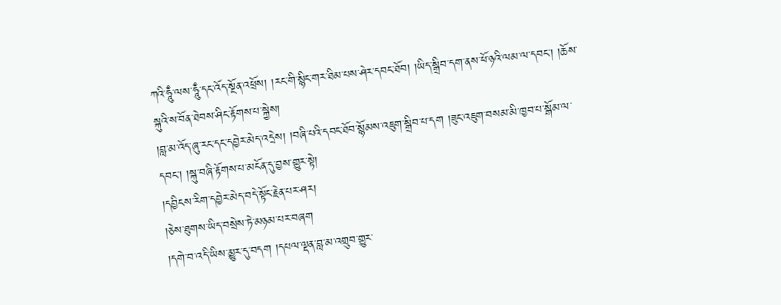ཀའི་ཧཱུྃ་ལས་ཧཱུྃ་དང་འོད་སྔོན་འཕྲོས། །རང་གི་སྙིང་གར་ཐིམ་པས་ཤེར་དབང་ཐོབ། །ཡིད་སྒྲིབ་དག་ནས་ཕོ་ཉའི་ལམ་ལ་དབང་། །ཆོས་སྐུའི་ས་བོན་ཐེབས་ཤིང་རྟོགས་པ་སྐྱེས།
།བླ་མ་འོད་ཞུ་རང་དང་དབྱེར་མེད་འདྲེས། །བཞི་པའི་དབང་ཐོབ་སྙོམས་འཇུག་སྒྲིབ་པ་དག །ཟུང་འཇུག་བསམ་མི་ཁྱབ་པ་སྒོམ་ལ་དབང་། །སྐུ་བཞི་རྟོགས་པ་མངོན་དུ་བྱས་གྱུར་སྟེ།
།དབྱིངས་རིག་དབྱེར་མེད་བདེ་སྟོང་རྗེན་པར་ཤར།
།ཅེས་ཐུགས་ཡིད་བསྲེས་ཏེ་མཉམ་པར་བཞག
།དགེ་བ་འདི་ཡིས་མྱུར་དུ་བདག །དཔལ་ལྡན་བླ་མ་འགྲུབ་གྱུར་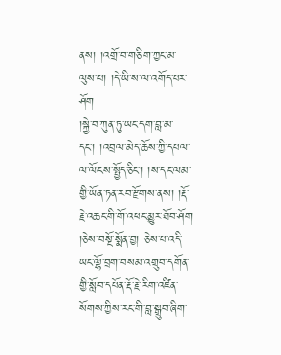ནས། །འགྲོ་བ་གཅིག་ཀྱང་མ་ལུས་པ། །དེ་ཡི་ས་ལ་འགོད་པར་ཤོག
།སྐྱེ་བ་ཀུན་ཏུ་ཡང་དག་བླ་མ་དང་། །འབྲལ་མེད་ཆོས་ཀྱི་དཔལ་ལ་ལོངས་སྤྱོད་ཅིང་། །ས་དང་ལམ་གྱི་ཡོན་ཏན་རབ་རྫོགས་ནས། །རྡོ་རྗེ་འཆང་གི་གོ་འཕང་མྱུར་ཐོབ་ཤོག
།ཅེས་བསྔོ་སྨོན་བྱ། ཅེས་པ་འདི་ཡང་ལྷོ་བྲག་བསམ་འགྲུབ་དགོན་གྱི་སློབ་དཔོན་རྡོ་རྗེ་རིག་འཛིན་སོགས་ཀྱིས་རང་གི་བླ་སྒྲུབ་ཞིག་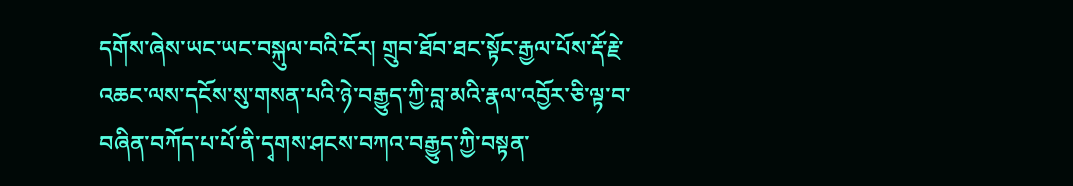དགོས་ཞེས་ཡང་ཡང་བསྐུལ་བའི་ངོར། གྲུབ་ཐོབ་ཐང་སྟོང་རྒྱལ་པོས་རྡོ་རྗེ་འཆང་ལས་དངོས་སུ་གསན་པའི་ཉེ་བརྒྱུད་ཀྱི་བླ་མའི་རྣལ་འབྱོར་ཅི་ལྟ་བ་བཞིན་བཀོད་པ་པོ་ནི་དྭགས་ཤངས་བཀའ་བརྒྱུད་ཀྱི་བསྟན་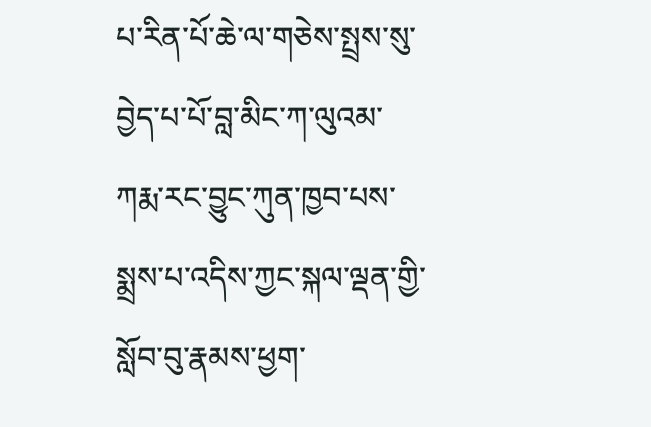པ་རིན་པོ་ཆེ་ལ་གཅེས་སྤྲས་སུ་བྱེད་པ་པོ་བླ་མིང་ཀ་ལུའམ་ཀརྨ་རང་བྱུང་ཀུན་ཁྱབ་པས་སྨྲས་པ་འདིས་ཀྱང་སྐལ་ལྡན་གྱི་སློབ་བུ་རྣམས་ཕྱག་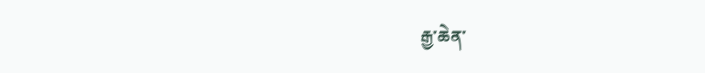རྒྱ་ཆེན་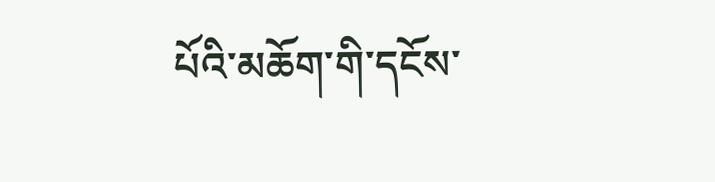པོའི་མཆོག་གི་དངོས་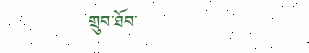གྲུབ་ཐོབ་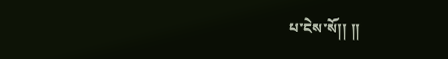པ་ངེས་སོ།། །།